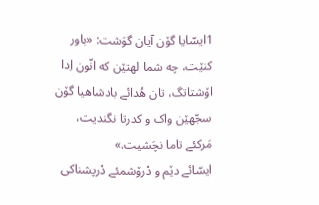1ایسّایا گۆن آیان گوَشت: «باور کنێت، چه شما لهتێن که انّون اِدا اۆشتاتگ، تان هُدائے بادشاهیا گۆن سجّهێن واک و کدرتا نگندیت، مَرکئے تاما نچَشیت.»
ایسّائے دێم و دْرۆشمئے دْرپشناکی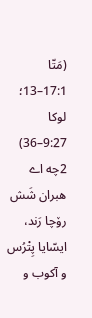(مَتّا 17:1–13؛ لوکا 9:27–36)
2چه اے هبران شَش رۆچا رَند، ایسّایا پِتْرُس و آکوب و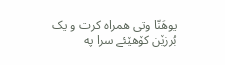یوهَنّا وتی همراه کرت و یک بُرزێن کۆهێئے سرا په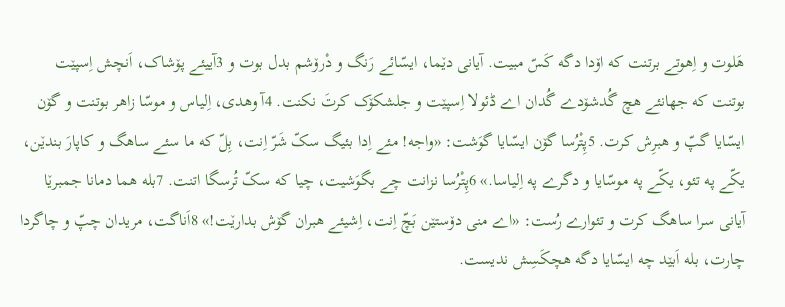هَلوت و اِهوتے برتنت که اۆدا دگه کَسّ مبیت. آیانی دێما، ایسّائے رَنگ و دْرۆشم بدل بوت و 3آییئے پۆشاک، اَنچش اِسپێت بوتنت که جهانئے هچ گُدشۆدے گُدان اے ڈئولا اِسپێت و جلشکۆک کرتَ نکنت. 4آ وهدی، اِلیاس و موسّا زاهر بوتنت و گۆن ایسّایا گپّ و هبرِش کرت. 5پِتْرُسا گۆن ایسّایا گوَشت: «واجه! مئے اِدا بئیگ سکّ شَرّ اِنت، بِلّ که ما سئے ساهگ و کاپارَ بندێن، یکّے په تئو، یکّے په موسّایا و دگرے په اِلیاسا.» 6پِتْرُسا نزانت چے بگوَشیت، چیا که سکّ تُرسگا اتنت. 7بله هما دمانا جمبرێا آیانی سرا ساهگ کرت و تئوارے رُست: «اے منی دۆستێن بَچّ اِنت، اِشیئے هبران گۆش بدارێت!» 8اَناگت، مریدان چپّ و چاگردا چارت، بله اَبێد چه ایسّایا دگه هچکَسِش ندیست.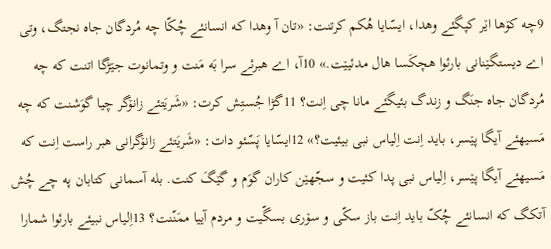9چه کۆها اێر کپگئے وهدا، ایسّایا هُکم کرتنت: «تان آ وهدا که انسانئے چُکّا چه مُردگان جاه نجتگ، وتی اے دیستگێنانی بارئوا هچکَسا هال مدئیێت.» 10آ، اے هبرئے سرا بَه مَنت و وتمانوت جێڑگا اتنت که چه مُردگان جاه جنَگ و زندگ بئیگئے مانا چی اِنت؟ 11گڑا جُستِش کرت: «شَریَتئے زانۆگر چیا گوَشنت که چه مَسیهئے آیگا پێسر، باید اِنت اِلیاس نبی بیئیت؟» 12ایسّایا پَسّئو دات: «شَریَتئے زانۆگرانی هبر راست اِنت که مَسیهئے آیگا پێسر، اِلیاس نبی پدا کئیت و سجّهێن کاران گوَم و گێگَ کنت. بله آسمانی کتابان په چے چُش آتکگ که انسانئے چُکّ باید اِنت باز سکّی و سۆری بسگّیت و مردم آییا ممَنّنت؟ 13اِلیاس نبیئے بارئوا شمارا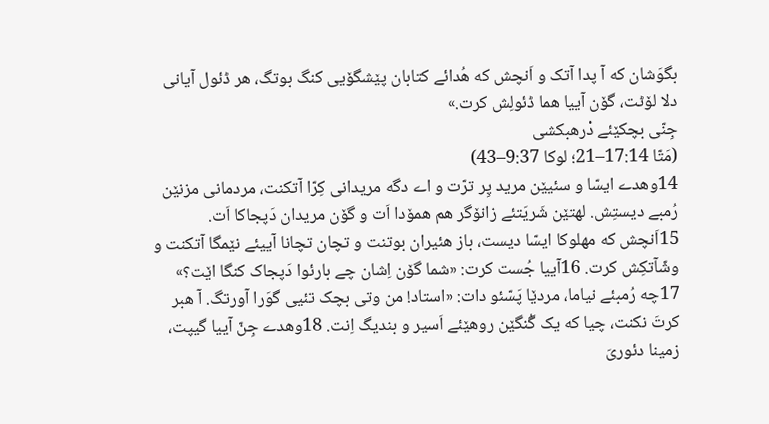بگوَشان که آ پدا آتک و اَنچش که هُدائے کتابان پێشگۆیی کنگ بوتگ، هر ڈئول آیانی دلا لۆٹت، گۆن آییا هما ڈئولِش کرت.»
جِنّی بچکێئے دْرهبکشی
(مَتّا 17:14–21؛ لوکا 9:37–43)
14وهدے ایسّا و سئیێن مرید پِر ترّت و اے دگه مریدانی کِرّا آتکنت، مردمانی مزنێن رُمبے دیستِش. لهتێن شَریَتئے زانۆگر هم همۆدا اَت و گۆن مریدان دَپجاکا اَت. 15اَنچش که مهلوکا ایسّا دیست، باز هئیران بوتنت و تچان تچانا آییئے نێمگا آتکنت و وشّآتکِش کرت. 16آییا جُست کرت: «شما گۆن اِشان چے بارئوا دَپجاک کنگا اێت؟» 17چه رُمبئے نیاما، مردێا پَسّئو دات: «استاد! من وتی بچک تئیی گوَرا آورتگ. آ هبر کرتَ نکنت، چیا که یک گُنگێن روهێئے اَسیر و بندیگ اِنت. 18وهدے جِنّ آییا گیپت، زمینا دئوریَ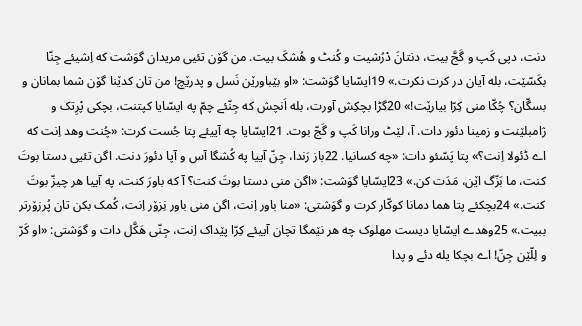دنت، دپی کَپ و گَجَّ بیت، دنتانَ دْرُشیت و کُنٹ و هُشکَ بیت. من گۆن تئیی مریدان گوَشت که اِشیئے جِنّا بکَسّێت، بله آیان در کرت نکرت.» 19ایسّایا گوَشت: «او بێباورێن نَسل و پدرێچ! من تان کدێنا گۆن شما بمانان و بسگّان؟ چُکّا منی کِرّا بیارێت!» 20گڑا بچکِش آورت، بله اَنچش که جِنّئے چمّ په ایسّایا کپتنت، بچکی پْرِتک و ژامبلێنت و زمینا دئور دات. آ، لێٹ ورانا کَپ و گَجّ بوت. 21ایسّایا چه آییئے پتا جُست کرت: «چُنت وهد اِنت که اے ڈئولا اِنت؟» پتا پَسّئو دات: «چه کسانیا. 22باز رَندا، جِنّ آییا په کُشگا آس و آپا دئورَ دنت. اگن تئیی دستا بوتَ کنت، ما بَزّگ اێن، مَدَت کن.» 23ایسّایا گوَشت: «اگن منی دستا بوتَ کنت؟ آ که باورَ کنت، په آییا هر چیزّ بوتَ کنت.» 24بچکئے پتا هما دمانا کوکّار کرت و گوَشتی: «منا باور اِنت، اگن منی باور نِزۆر اِنت، کُمک بکن تان پُرزۆرتر ببیت.» 25وهدے ایسّایا دیست مهلوک چه هر نێمگا تچان آییئے کِرّا پێداک اِنت، جِنّی هَکَّل دات و گوَشتی: «او کَرّ و لِلّێن جِنّ! اے بچکا یله دئے و پدا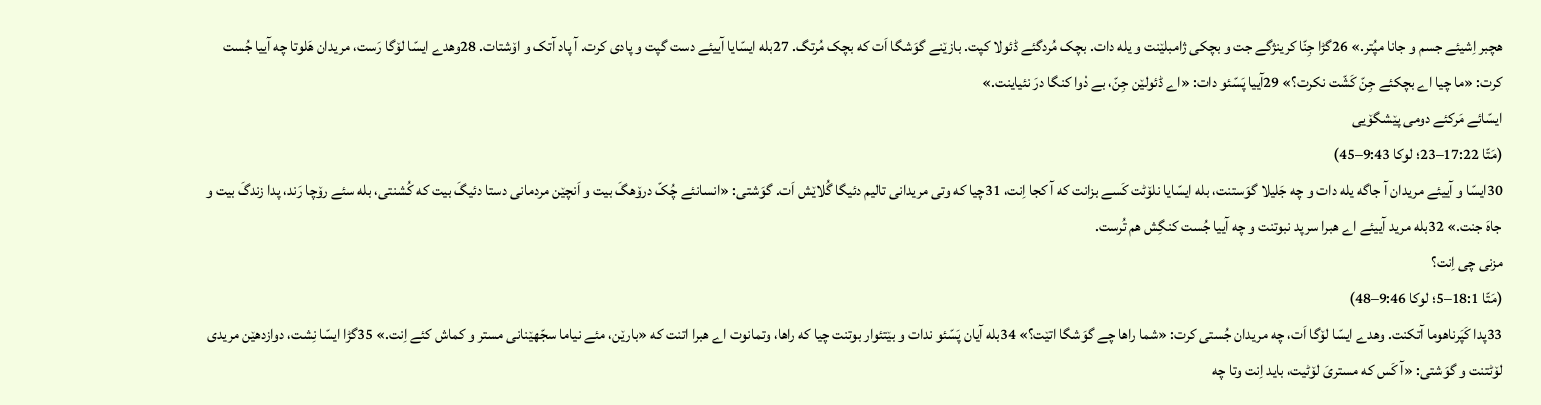هچبر اِشیئے جسم و جانا مپُتر.» 26گڑا جِنّا کرینژگے جت و بچکی ژامبلێنت و یله دات. بچک مُردگئے ڈئولا کپت. بازێنے گوَشگا اَت که بچک مُرتگ. 27بله ایسّایا آییئے دست گپت و پادی کرت. آ پاد آتک و اۆشتات. 28وهدے ایسّا لۆگا رَست، مریدان هَلوتا چه آییا جُست کرت: «ما چیا اے بچکئے جِنّ کَشّت نکرت؟» 29آییا پَسّئو دات: «اے ڈئولێن جِنّ، بے دْوا کنگا درَ نئیاینت.»
ایسّائے مَرکئے دومی پێشگۆیی
(مَتّا 17:22–23؛ لوکا 9:43–45)
30ایسّا و آییئے مریدان آ جاگه یله دات و چه جَلیلا گوَستنت، بله ایسّایا نلۆٹت کَسے بزانت که آ کجا اِنت، 31چیا که وتی مریدانی تالیم دئیگا گُلاێش اَت. گوَشتی: «انسانئے چُکّ درۆهگَ بیت و اَنچێن مردمانی دستا دئیگَ بیت که کُشنتی، بله سئے رۆچا رَند، پدا زندگَ بیت و جاهَ جنت.» 32بله مرید آییئے اے هبرا سرپد نبوتنت و چه آییا جُست کنگِش هم تُرست.
مزنی چی اِنت؟
(مَتّا 18:1–5؛ لوکا 9:46–48)
33پدا کَپَرناهوما آتکنت. وهدے ایسّا لۆگا اَت، چه مریدان جُستی کرت: «شما راها چے گوَشگا اتێت؟» 34بله آیان پَسّئو ندات و بێتئوار بوتنت چیا که راها، وتمانوت اے هبرا اتنت که «بارێن، مئے نیاما سجّهێنانی مستر و کماش کئے اِنت.» 35گڑا ایسّا نِشت، دوازدهێن مریدی لۆٹتنت و گوَشتی: «آ کَس که مستریَ لۆٹیت، باید اِنت وتا چه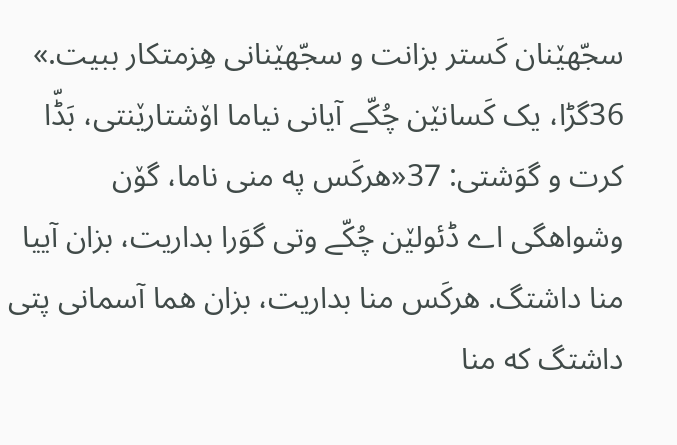سجّهێنان کَستر بزانت و سجّهێنانی هِزمتکار ببیت.» 36گڑا، یک کَسانێن چُکّے آیانی نیاما اۆشتارێنتی، بَڈّا کرت و گوَشتی: 37«هرکَس په منی ناما، گۆن وشواهگی اے ڈئولێن چُکّے وتی گوَرا بداریت، بزان آییا منا داشتگ. هرکَس منا بداریت، بزان هما آسمانی پتی داشتگ که منا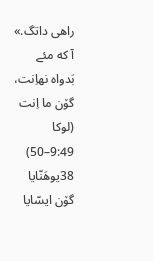راهی داتگ.»
آ که مئے بَدواه نهاِنت، گۆن ما اِنت
(لوکا 9:49–50)
38یوهَنّایا گۆن ایسّایا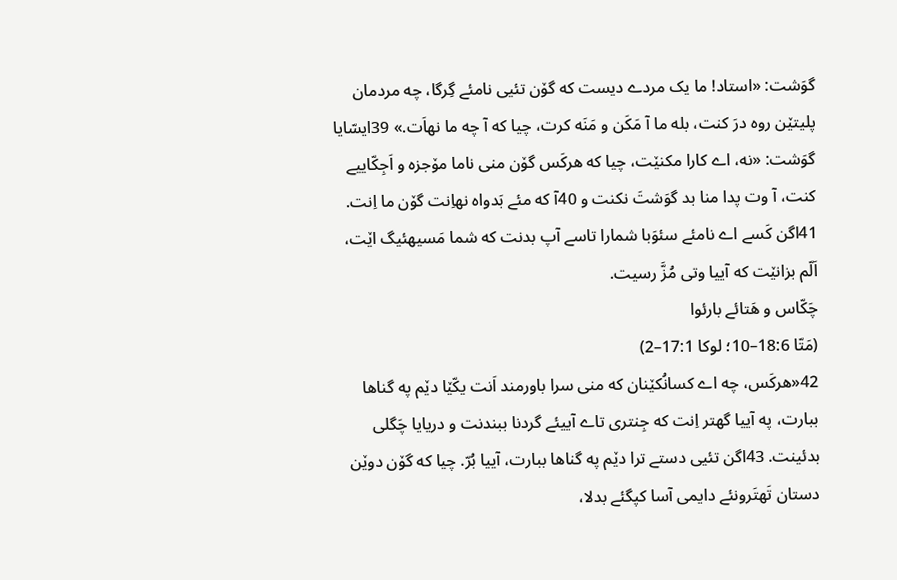گوَشت: «استاد! ما یک مردے دیست که گۆن تئیی نامئے گِرگا، چه مردمان پلیتێن روه درَ کنت، بله ما آ مَکَن و مَنَه کرت، چیا که آ چه ما نهاَت.» 39ایسّایا گوَشت: «نه، اے کارا مکنێت، چیا که هرکَس گۆن منی ناما مۆجزه و اَجِکّاییے کنت، آ وت پدا منا بد گوَشتَ نکنت و 40آ که مئے بَدواه نهاِنت گۆن ما اِنت. 41اگن کَسے اے نامئے سئوَبا شمارا تاسے آپ بدنت که شما مَسیهئیگ اێت، اَلّم بزانێت که آییا وتی مُزَّ رسیت.
چَکّاس و هَتائے بارئوا
(مَتّا 18:6–10؛ لوکا 17:1–2)
42«هرکَس، چه اے کسانُکێنان که منی سرا باورمند اَنت یکّێا دێم په گناها ببارت، په آییا گهتر اِنت که جِنتری تاے آییئے گردنا ببندنت و دریایا چَگلی بدئینت. 43اگن تئیی دستے ترا دێم په گناها ببارت، آییا بُرّ. چیا که گۆن دوێن دستان تَهتَرونئے دایمی آسا کپگئے بدلا،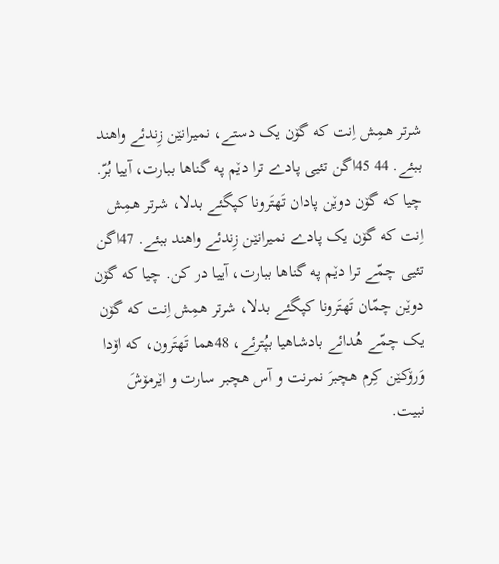شرتر همِش اِنت که گۆن یک دستے، نمیرانێن زِندئے واهند ببئے. 44 45اگن تئیی پادے ترا دێم په گناها ببارت، آییا بُرّ. چیا که گۆن دوێن پادان تَهتَرونا کپگئے بدلا، شرتر همِش اِنت که گۆن یک پادے نمیرانێن زِندئے واهند ببئے. 47اگن تئیی چمّے ترا دێم په گناها ببارت، آییا در کن. چیا که گۆن دوێن چمّان تَهتَرونا کپگئے بدلا، شرتر همِش اِنت که گۆن یک چمّے هُدائے بادشاهیا بپُترئے، 48هما تَهتَرون، که اۆدا وَرۆکێن کِرم هچبرَ نمرنت و آس هچبر سارت و اێرمۆشَ نبیت.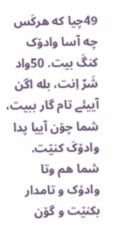49چیا که هرکَس چه آسا وادۆک کنگَ بیت. 50واد شَرّ اِنت، بله اگن آییئے تام گار ببیت، شما چۆن آییا پدا وادۆکَ کنێت. شما هم وتا وادۆک و تامدار بکنێت و گۆن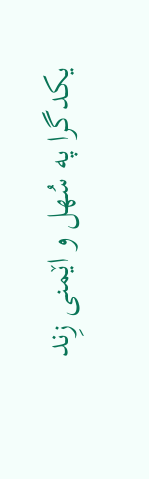یکدگرا په سُهل و اێمنی زِند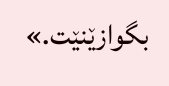بگوازێنێت.»